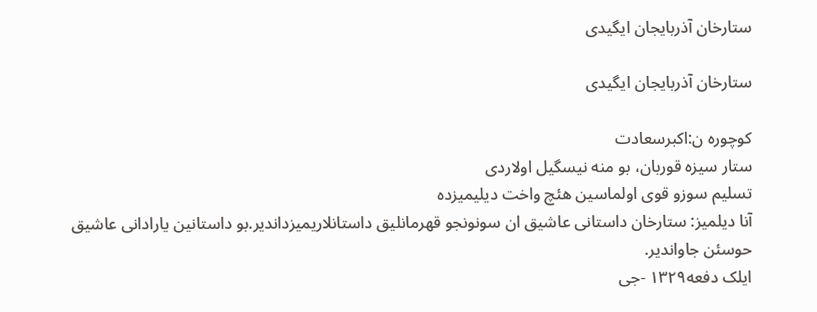ستارخان آذربایجان ایگیدی

ستارخان آذربایجان ایگیدی

کوچوره ن:اکبرسعادت
ستار سیزه قوربان، بو منه نیسگیل اولاردی
تسلیم سوزو قوی اولماسین هئچ واخت دیلیمیزده
آنا دیلمیز: ستارخان داستانی عاشیق ان سونونجو قهرمانلیق داستانلاریمیزداندیر.بو داستانین یارادانی عاشیق حوسئن جاواندیر.
ایلک دفعه۱۳۲۹ -جی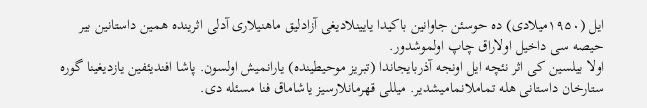ایل (۱۹۵۰میلادی) ده حوسئن جاوانین باکیدا یایینلادیغی آزادلیق ماهنیلاری آدلی اثرینده همین داستانین بیر حیصه سی داخیل اولاراق چاپ اولموشدور.
اولا بیلسین کی اثر نئچه ایل اونجه آذربایجاندا (تبریز موحیطینده) یارانمیش اولسون. پاشا افندیئفین یازدیغینا گوره ستارخان داستانی هله تماملانمامیشدیر. میللی قهرمانلارسیز یاشاماق فنا مسئله دی.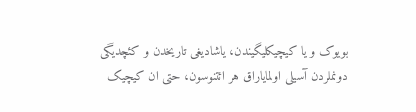بویوک و یا کیچیکلیگیندن، یاشادیغی تاریخدن و کئچدیگی دونملردن آسیلی اولمایاراق هر ائتنوسون، حتی ان کیچیک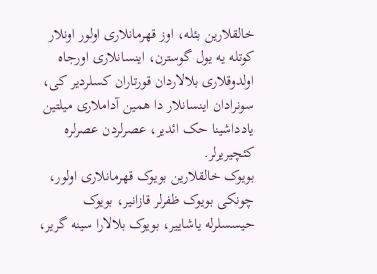خالقلارین بئله، اوز قهرمانلاری اولور اونلار کوتله یه یول گوسترن، اینسانلاری اورجاه اولدوقلاری بلالاردان قورتاران کسلردیر کی، سونرادان اینسانلار دا همین آداملاری میلتین یادداشینا حک ائدیر، عصرلردن عصرلره کئچیریرلر.
بویوک خالقلارین بویوک قهرمانلاری اولور، چونکی بویوک ظفرلر قازانیر، بویوک حیسسلرله یاشاییر، بویوک بلالارا سینه گریر،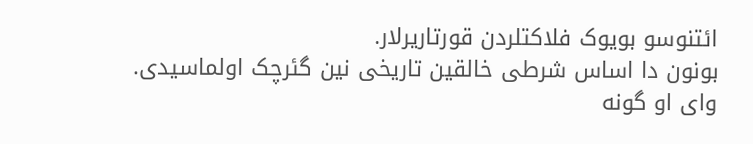ائتنوسو بویوک فلاکتلردن قورتاریرلار.
بونون دا اساس شرطی خالقین تاریخی نین گئرچک اولماسیدی.
وای او گونه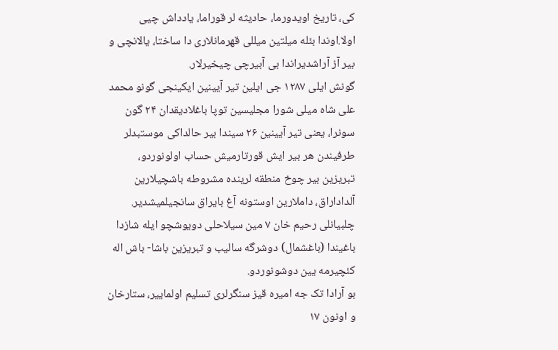کی، تاریخ اویدورما، حادیثه لر قوراما، یادداش چیی اولا.اوندا بئله میلتین میللی قهرمانلاری دا ساختا، یالانچی و بیر آز آراشدیراندا بی آبیرچی چیخیرلار.
گونش ایلی ۱۲۸۷ جی ایلین تیر آیینین ایکینجی گونو محمد علی شاه میلی شورا مجلیسین توپا باغلادیقدان ۲۴ گون سونرا، یعنی تیر آیینین ۲۶ سیندا بیر حالداکی موستبدلر طرفیندن هر بیر ایش قورتارمیش حساب اولونوردو، تبریزین بیر چوخ منطقه لرینده مشروطه باشچیلارین آلداداراق، داملارین اوستونه آغ بایراق سانجیلمیشدیر. چلبیانلی رحیم خان ۷ مین سیلاحلی دویوشچو ایله شازدا باغیندا (باغشمال) دوشرگه سالیب و تبریزین باشا- باش اله کئچیرمه یین دوشونوردو.
بو آرادا تک جه امیره قیز سنگرلری تسلیم اولماییر، ستارخان و اونون ۱۷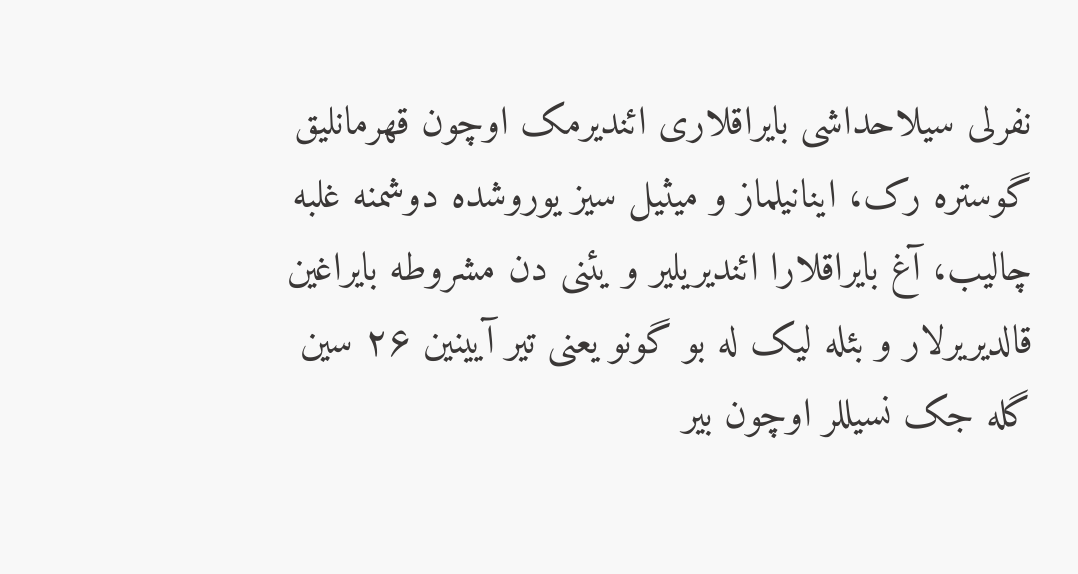نفرلی سیلاحداشی بایراقلاری ائندیرمک اوچون قهرمانلیق گوستره رک، اینانیلماز و میثیل سیز یوروشده دوشمنه غلبه چالیب، آغ بایراقلارا ائندیریلیر و یئنی دن مشروطه بایراغین قالدیریرلار و بئله لیک له بو گونو یعنی تیر آیینین ۲۶ سین گله جک نسیللر اوچون بیر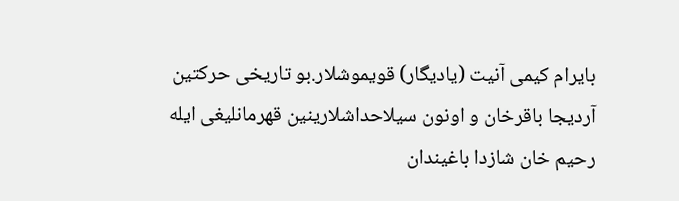بایرام کیمی آنیت (یادیگار) قویموشلار.بو تاریخی حرکتین آردیجا باقرخان و اونون سیلاحداشلارینین قهرمانلیغی ایله رحیم خان شازدا باغیندان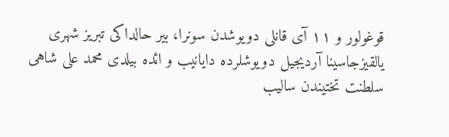قوغولور و ۱۱ آی قانلی دویوشدن سونرا، بیر حالداکی تبریز شهری یالقیزجاسینا آردیجیل دویوشلرده دایانیب و ائده بیلدی محمد علی شاهی سلطنت تختیندن سالیب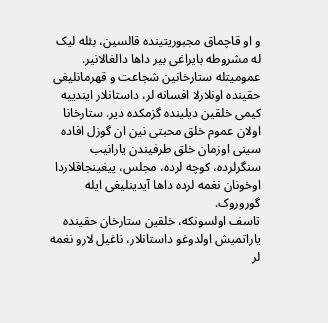و او قاچماق مجبوریتینده قالسین، بئله لیک له مشروطه بایراغی بیر داها دالغالانیر.
عمومیتله ستارخانین شجاعت و قهرمانلیغی حقینده اونلارلا افسانه لر، داستانلار ایندییه کیمی خلقین دیلینده گزمکده دیر. ستارخانا اولان عموم خلق محبتی نین ان گوزل افاده سینی اوزمان خلق طرفیندن یارانیب سنگرلرده، کوچه لرده، مجلس، ییغینجاقلاردا اوخونان نغمه لرده داها آیدینلیغی ایله گوروروک.
تاسف اولسونکه، خلقین ستارخان حقینده یاراتمیش اولدوغو داستانلار، ناغیل لارو نغمه لر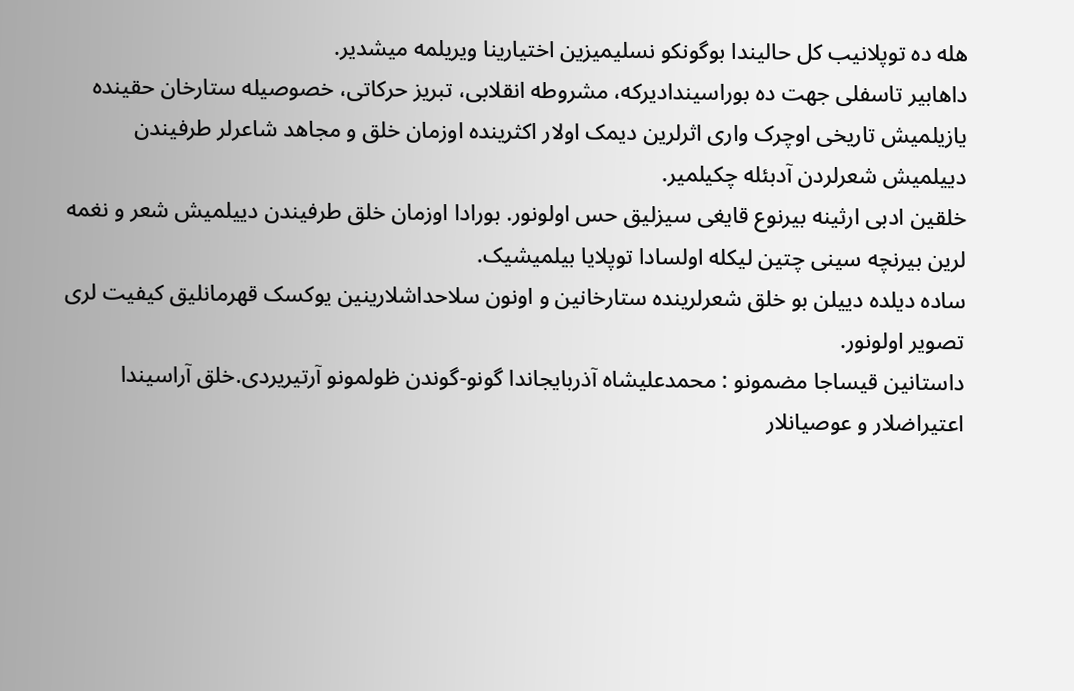هله ده توپلانیب کل حالیندا بوگونکو نسلیمیزین اختیارینا ویریلمه میشدیر.
داهابیر تاسفلی جهت ده بوراسیندادیرکه، مشروطه انقلابی، تبریز حرکاتی، خصوصیله ستارخان حقینده یازیلمیش تاریخی اوچرک واری اثرلرین دیمک اولار اکثرینده اوزمان خلق و مجاهد شاعرلر طرفیندن دییلمیش شعرلردن آدبئله چکیلمیر.
خلقین ادبی ارثینه بیرنوع قایغی سیزلیق حس اولونور. بورادا اوزمان خلق طرفیندن دییلمیش شعر و نغمه لرین بیرنچه سینی چتین لیکله اولسادا توپلایا بیلمیشیک.
ساده دیلده دییلن بو خلق شعرلرینده ستارخانین و اونون سلاحداشلارینین یوکسک قهرمانلیق کیفیت لری تصویر اولونور.
داستانین قیساجا مضمونو : محمدعلیشاه آذربایجاندا گونو-گوندن ظولمونو آرتیریردی.خلق آراسیندا اعتیراضلار و عوصیانلار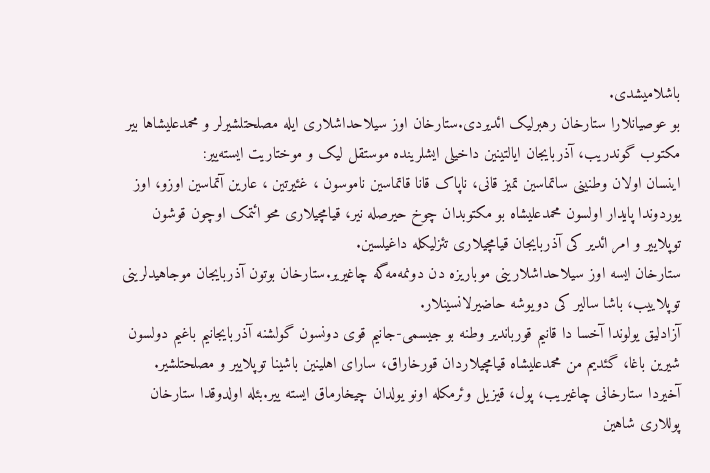باشلامیشدی.
بو عوصیانلارا ستارخان رهبرلیک ائدیردی.ستارخان اوز سیلاحداشلاری ایله مصلحتلشیرلر و محمدعلیشاها بیر مکتوب گوندریب، آذربایجان ایالتینین داخیلی ایشلرینده موستقل لیک و موختاریت ایسته‌ییر:
اینسان اولان وطنینی ساتماسین تمیز قانی، ناپاک قانا قاتماسین ناموسون ، غئیرتین ، عارین آتماسین اوزو، اوز یوردوندا پایدار اولسون محمدعلیشاه بو مکتوبدان چوخ حیرصله نیر، قیامچیلاری محو ائتمک اوچون قوشون توپلاییر و امر ائدیر کی آذربایجان قیامچیلاری تئزلیکله داغیلسین.
ستارخان ایسه اوز سیلاحداشلارینی موباریزه دن دونمه‌مه‌گه چاغیریر.ستارخان بوتون آذربایجان موجاهیدلرینی توپلاییب، باشا سالیر کی دویوشه حاضیرلانسینلار.
آزادلیق یولوندا آخسا دا قانیم قورباندیر وطنه بو جیسمی-جانیم قوی دونسون گولشنه آذربایجانیم باغیم دولسون شیرین باغا، گئدیم من محمدعلیشاه قیامچیلاردان قورخاراق، سارای اهلینین باشینا توپلاییر و مصلحتلشیر.
آخیردا ستارخانی چاغیریب، پول، قیزیل وئرمکله اونو یولدان چیخارماق ایسته ییر.بئله اولدوقدا ستارخان پوللاری شاهین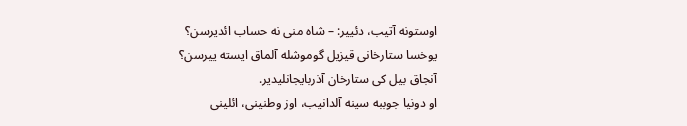اوستونه آتیب، دئییر: – شاه منی نه حساب ائدیرسن؟ یوخسا ستارخانی قیزیل گوموشله آلماق ایسته ییرسن؟ آنجاق بیل کی ستارخان آذربایجانلیدیر.
او دونیا جوببه سینه آلدانیب، اوز وطنینی، ائلینی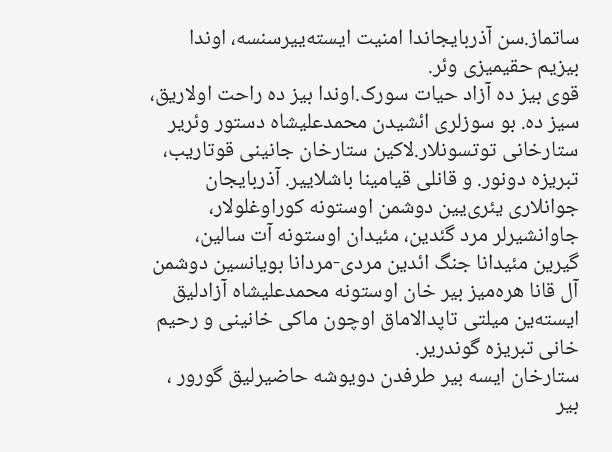ساتماز.سن آذربایجاندا امنیت ایسته‌ییرسنسه، اوندا بیزیم حقیمیزی وئر.
قوی بیز ده آزاد حیات سورک.اوندا بیز ده راحت اولاریق، سیز ده. بو سوزلری ائشیدن محمدعلیشاه دستور وئریر ستارخانی توتسونلار.لاکین ستارخان جانینی قوتاریب، تبریزه دونور. و قانلی قیامینا باشلاییر. آذربایجان جوانلاری یئری‌یین دوشمن اوستونه کوراوغلولار، جاوانشیرلر مرد گئدین، مئیدان اوستونه آت سالین، گیرین مئیدانا جنگ ائدین مردی-مردانا بویانسین دوشمن آل قانا هره‌میز بیر خان اوستونه محمدعلیشاه آزادلیق ایسته‌ین میلتی تاپدالاماق اوچون ماکی خانینی و رحیم خانی تبریزه گوندریر.
ستارخان ایسه بیر طرفدن دویوشه حاضیرلیق گورور ، بیر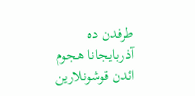طرفدن ده آذربایجانا هجوم ائدن قوشونلارین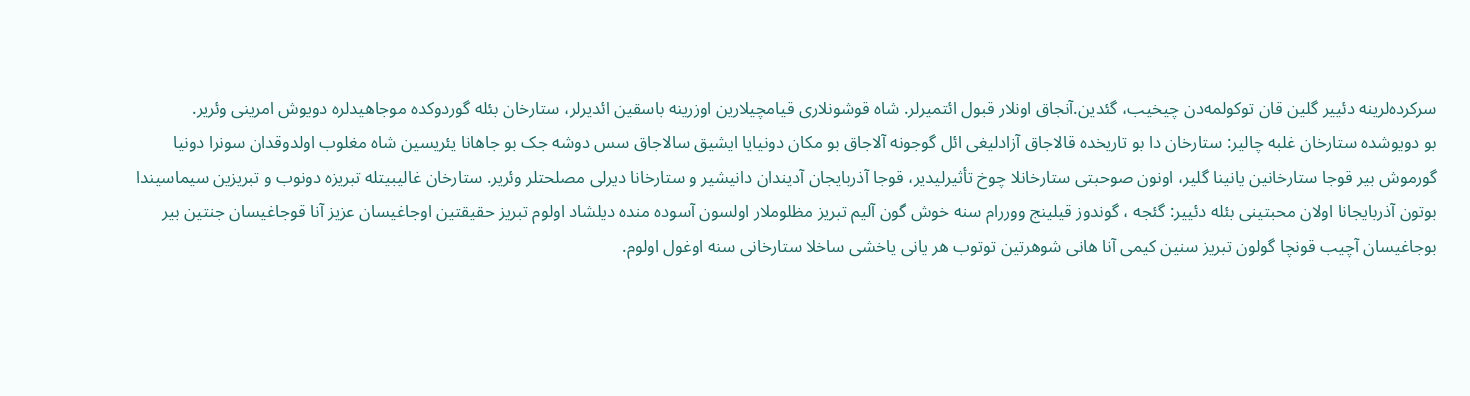سرکرده‌لرینه دئییر گلین قان توکولمه‌دن چیخیب، گئدین.آنجاق اونلار قبول ائتمیرلر. شاه قوشونلاری قیامچیلارین اوزرینه باسقین ائدیرلر، ستارخان بئله گوردوکده موجاهیدلره دویوش امرینی وئریر.
بو دویوشده ستارخان غلبه چالیر: ستارخان دا بو تاریخده قالاجاق آزادلیغی ائل گوجونه آلاجاق بو مکان دونیایا ایشیق سالاجاق سس دوشه جک بو جاهانا یئریسین شاه مغلوب اولدوقدان سونرا دونیا گورموش بیر قوجا ستارخانین یانینا گلیر، اونون صوحبتی ستارخانلا چوخ تأثیرلیدیر، قوجا آذربایجان آدیندان دانیشیر و ستارخانا دیرلی مصلحتلر وئریر. ستارخان غالیبیتله تبریزه دونوب و تبریزین سیماسیندا بوتون آذربایجانا اولان محبتینی بئله دئییر: گئجه ، گوندوز قیلینج ووررام سنه خوش گون آلیم تبریز مظلوملار اولسون آسوده منده دیلشاد اولوم تبریز حقیقتین اوجاغیسان عزیز آنا قوجاغیسان جنتین بیر بوجاغیسان آچیب قونچا گولون تبریز سنین کیمی آنا هانی شوهرتین توتوب هر یانی یاخشی ساخلا ستارخانی سنه اوغول اولوم.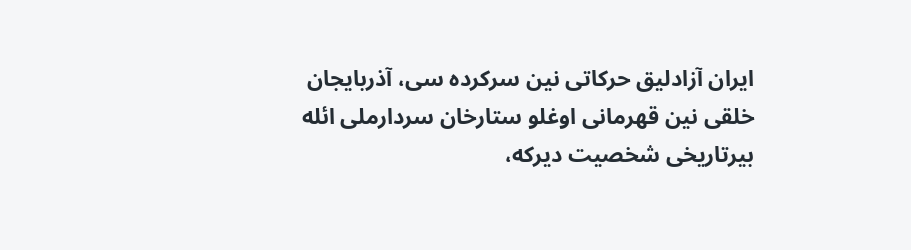ایران آزادلیق حرکاتی نین سرکرده سی، آذربایجان خلقی نین قهرمانی اوغلو ستارخان سردارملی ائله بیرتاریخی شخصیت دیرکه،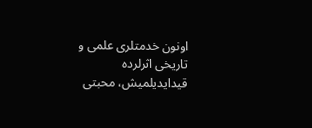اونون خدمتلری علمی و تاریخی اثرلرده قیدایدیلمیش، محبتی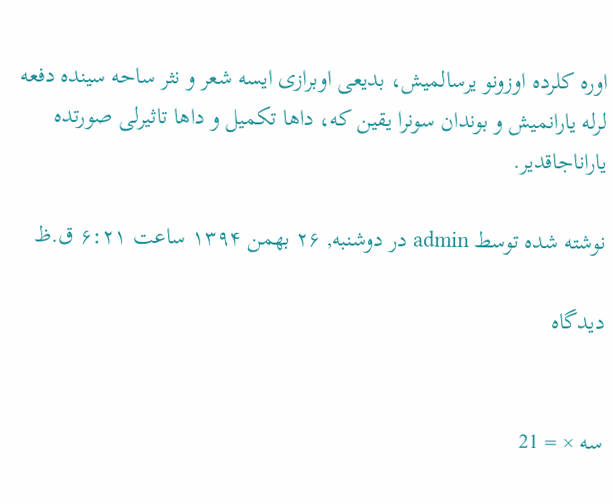اوره کلرده اوزونو یرسالمیش، بدیعی اوبرازی ایسه شعر و نثر ساحه سینده دفعه لرله یارانمیش و بوندان سونرا یقین که، داها تکمیل و داها تاثیرلی صورتده یاراناجاقدیر.

نوشته شده توسط admin در دوشنبه, ۲۶ بهمن ۱۳۹۴ ساعت ۶:۲۱ ق.ظ

دیدگاه


سه × = 21